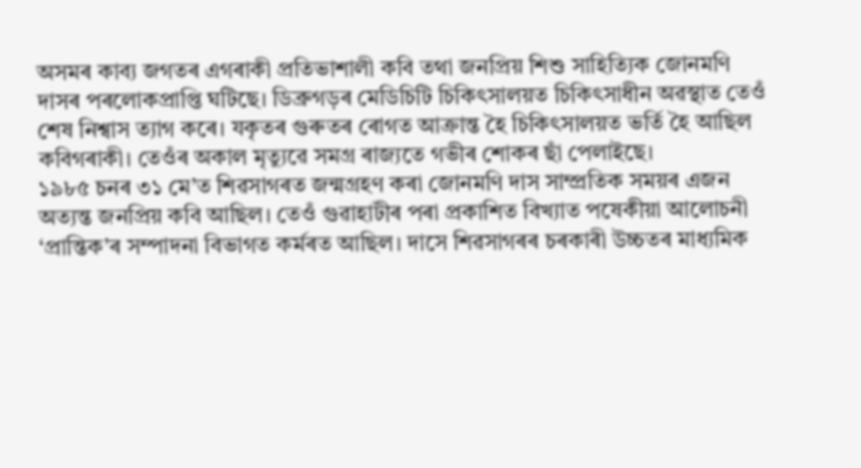অসমৰ কাব্য জগতৰ এগৰাকী প্ৰতিভাশালী কবি তথা জনপ্ৰিয় শিশু সাহিত্যিক জোনমণি দাসৰ পৰলোকপ্ৰাপ্তি ঘটিছে। ডিব্ৰুগড়ৰ মেডিচিটি চিকিৎসালয়ত চিকিৎসাধীন অৱস্থাত তেওঁ শেষ নিশ্বাস ত্যাগ কৰে। যকৃতৰ গুৰুতৰ ৰোগত আক্ৰান্ত হৈ চিকিৎসালয়ত ভৰ্তি হৈ আছিল কবিগৰাকী। তেওঁৰ অকাল মৃত্যুৱে সমগ্ৰ ৰাজ্যতে গভীৰ শোকৰ ছাঁ পেলাইছে।
১৯৮৫ চনৰ ৩১ মে’ত শিৱসাগৰত জন্মগ্ৰহণ কৰা জোনমণি দাস সাম্প্ৰতিক সময়ৰ এজন অত্যন্ত জনপ্ৰিয় কবি আছিল। তেওঁ গুৱাহাটীৰ পৰা প্ৰকাশিত বিখ্যাত পষেকীয়া আলোচনী ‘প্ৰান্তিক’ৰ সম্পাদনা বিভাগত কৰ্মৰত আছিল। দাসে শিৱসাগৰৰ চৰকাৰী উচ্চতৰ মাধ্যমিক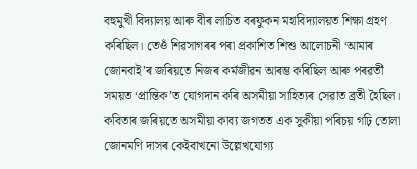বহুমুখী বিদ্যালয় আৰু বীৰ লাচিত বৰফুকন মহাবিদ্যালয়ত শিক্ষা গ্ৰহণ কৰিছিল। তেওঁ শিৱসাগৰৰ পৰা প্ৰকাশিত শিশু আলোচনী ‘আমাৰ জোনবাই’ৰ জৰিয়তে নিজৰ কৰ্মজীৱন আৰম্ভ কৰিছিল আৰু পৰৱৰ্তী সময়ত ‘প্ৰান্তিক’ত যোগদান কৰি অসমীয়া সাহিত্যৰ সেৱাত ব্ৰতী হৈছিল।
কবিতাৰ জৰিয়তে অসমীয়া কাব্য জগতত এক সুকীয়া পৰিচয় গঢ়ি তোলা জোনমণি দাসৰ কেইবাখনো উল্লেখযোগ্য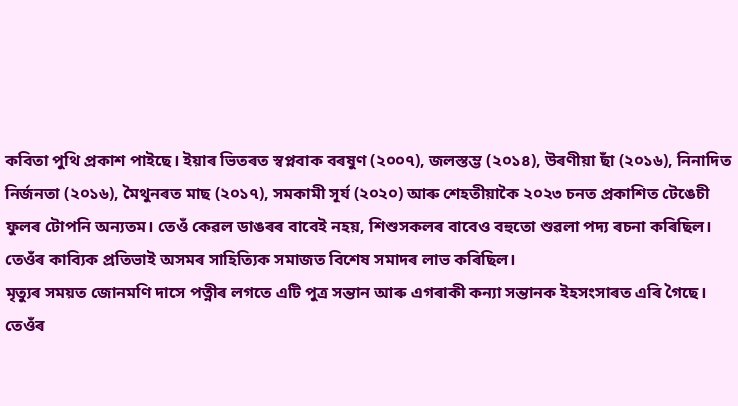কবিতা পুথি প্ৰকাশ পাইছে। ইয়াৰ ভিতৰত স্বপ্নবাক বৰষুণ (২০০৭), জলস্তম্ভ (২০১৪), উৰণীয়া ছাঁ (২০১৬), নিনাদিত নিৰ্জনতা (২০১৬), মৈথুনৰত মাছ (২০১৭), সমকামী সূৰ্য (২০২০) আৰু শেহতীয়াকৈ ২০২৩ চনত প্ৰকাশিত টেঙেচী ফুলৰ টোপনি অন্যতম। তেওঁ কেৱল ডাঙৰৰ বাবেই নহয়, শিশুসকলৰ বাবেও বহুতো শুৱলা পদ্য ৰচনা কৰিছিল। তেওঁৰ কাব্যিক প্ৰতিভাই অসমৰ সাহিত্যিক সমাজত বিশেষ সমাদৰ লাভ কৰিছিল।
মৃত্যুৰ সময়ত জোনমণি দাসে পত্নীৰ লগতে এটি পুত্ৰ সন্তান আৰু এগৰাকী কন্যা সন্তানক ইহসংসাৰত এৰি গৈছে। তেওঁৰ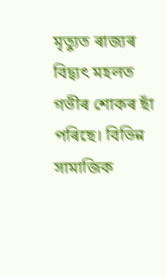মৃত্যুত ৰাজ্যৰ বিদ্ব্যৎ মহলত গভীৰ শোকৰ ছাঁ পৰিছে। বিভিন্ন সামাজিক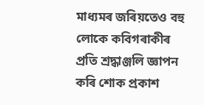মাধ্যমৰ জৰিয়তেও বহু লোকে কবিগৰাকীৰ প্ৰতি শ্ৰদ্ধাঞ্জলি জ্ঞাপন কৰি শোক প্ৰকাশ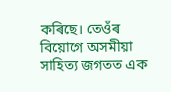কৰিছে। তেওঁৰ বিয়োগে অসমীয়া সাহিত্য জগতত এক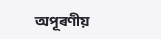অপূৰণীয়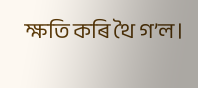ক্ষতি কৰি থৈ গ’ল।